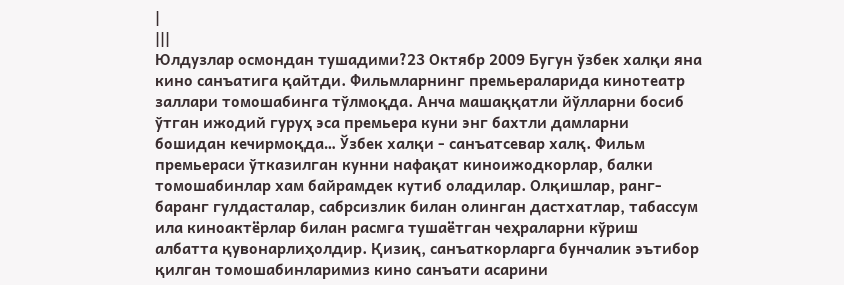|
|||
Юлдузлар осмондан тушадими?23 Октябр 2009 Бугун ўзбек халқи яна кино санъатига қайтди. Фильмларнинг премьераларида кинотеатр заллари томошабинга тўлмоқда. Анча машаққатли йўлларни босиб ўтган ижодий гуруҳ эса премьера куни энг бахтли дамларни бошидан кечирмоқда… Ўзбек халқи - санъатсевар халқ. Фильм премьераси ўтказилган кунни нафақат киноижодкорлар, балки томошабинлар хам байрамдек кутиб оладилар. Олқишлар, ранг-баранг гулдасталар, сабрсизлик билан олинган дастхатлар, табассум ила киноактёрлар билан расмга тушаётган чеҳраларни кўриш албатта қувонарлиҳолдир. Қизиқ, санъаткорларга бунчалик эътибор қилган томошабинларимиз кино санъати асарини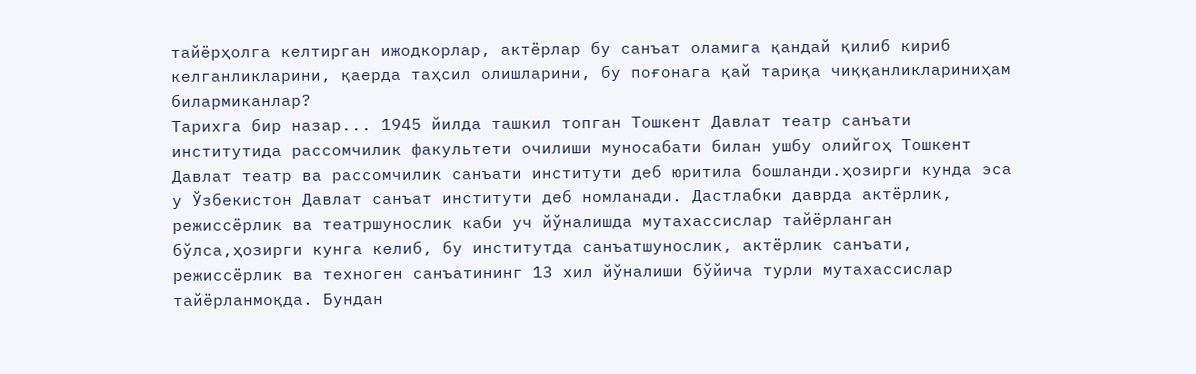тайёрҳолга келтирган ижодкорлар, актёрлар бу санъат оламига қандай қилиб кириб келганликларини, қаерда таҳсил олишларини, бу поғонага қай тариқа чиққанликлариниҳам билармиканлар?
Тарихга бир назар... 1945 йилда ташкил топган Тошкент Давлат театр санъати институтида рассомчилик факультети очилиши муносабати билан ушбу олийгоҳ Тошкент Давлат театр ва рассомчилик санъати институти деб юритила бошланди.ҳозирги кунда эса у Ўзбекистон Давлат санъат институти деб номланади. Дастлабки даврда актёрлик, режиссёрлик ва театршунослик каби уч йўналишда мутахассислар тайёрланган бўлса,ҳозирги кунга келиб, бу институтда санъатшунослик, актёрлик санъати, режиссёрлик ва техноген санъатининг 13 хил йўналиши бўйича турли мутахассислар тайёрланмоқда. Бундан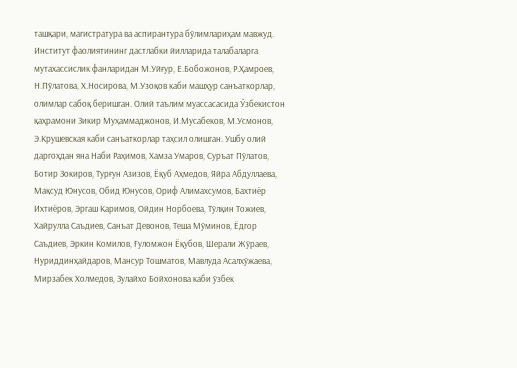ташқари, магистратура ва аспирантура бўлимлариҳам мавжуд. Институт фаолиятининг дастлабки йилларида талабаларга мутахассислик фанларидан М.Уйғур, Е.Бобожонов, Р.Ҳамроев, Н.Пўлатова, Х.Носирова, М.Узоқов каби машҳур санъаткорлар, олимлар сабоқ беришган. Олий таълим муассасасида Ўзбекистон қаҳрамони Зикир Муҳаммаджонов, И.Мусабеков, М.Усмонов, Э.Крушевская каби санъаткорлар таҳсил олишган. Ушбу олий даргоҳдан яна Наби Раҳимов, Хамза Умаров, Суръат Пўлатов, Ботир Зокиров, Турғун Азизов, Ёқуб Аҳмедов, Яйра Абдуллаева, Мақсуд Юнусов, Обид Юнусов, Ориф Алимахсумов, Бахтиёр Ихтиёров, Эргаш Каримов, Ойдин Норбоева, Тўлқин Тожиев, Хайрулла Саъдиев, Санъат Девонов, Теша Мўминов, Ёдгор Саъдиев, Эркин Комилов, Ғуломжон Ёқубов, Шерали Жўраев, Нуриддинҳайдаров, Мансур Тошматов, Мавлуда Асалхўжаева, Мирзабек Холмедов, Зулайхо Бойхонова каби ўзбек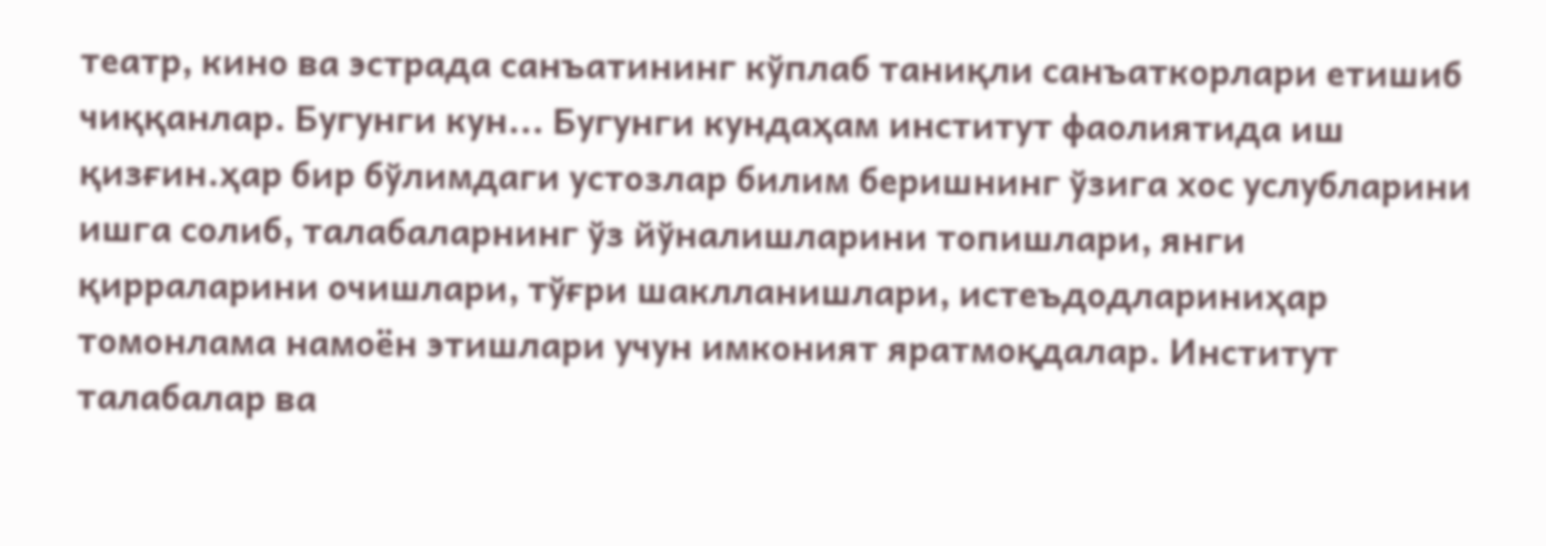театр, кино ва эстрада санъатининг кўплаб таниқли санъаткорлари етишиб чиққанлар. Бугунги кун... Бугунги кундаҳам институт фаолиятида иш қизғин.ҳар бир бўлимдаги устозлар билим беришнинг ўзига хос услубларини ишга солиб, талабаларнинг ўз йўналишларини топишлари, янги қирраларини очишлари, тўғри шаклланишлари, истеъдодлариниҳар томонлама намоён этишлари учун имконият яратмоқдалар. Институт талабалар ва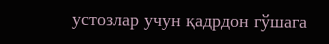устозлар учун қадрдон гўшага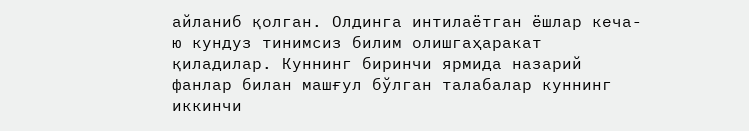айланиб қолган. Олдинга интилаётган ёшлар кеча-ю кундуз тинимсиз билим олишгаҳаракат қиладилар. Куннинг биринчи ярмида назарий фанлар билан машғул бўлган талабалар куннинг иккинчи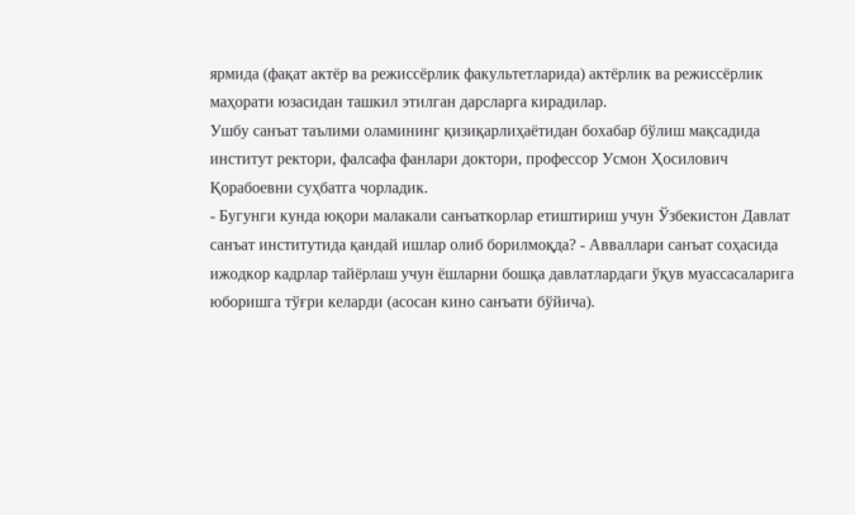ярмида (фақат актёр ва режиссёрлик факультетларида) актёрлик ва режиссёрлик маҳорати юзасидан ташкил этилган дарсларга кирадилар.
Ушбу санъат таълими оламининг қизиқарлиҳаётидан бохабар бўлиш мақсадида институт ректори, фалсафа фанлари доктори, профессор Усмон Ҳосилович Қорабоевни суҳбатга чорладик.
- Бугунги кунда юқори малакали санъаткорлар етиштириш учун Ўзбекистон Давлат санъат институтида қандай ишлар олиб борилмоқда? - Авваллари санъат соҳасида ижодкор кадрлар тайёрлаш учун ёшларни бошқа давлатлардаги ўқув муассасаларига юборишга тўғри келарди (асосан кино санъати бўйича).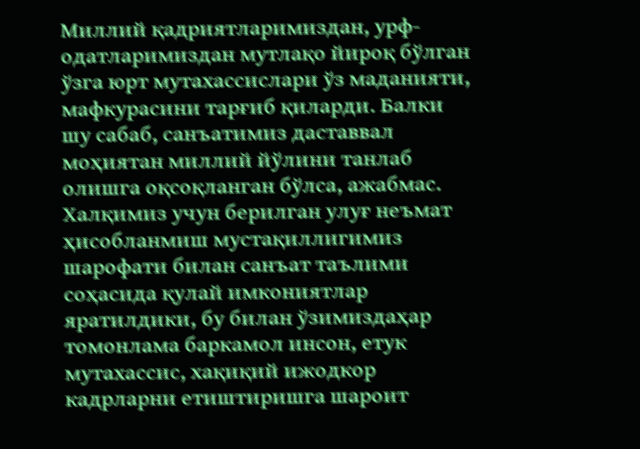Миллий қадриятларимиздан, урф-одатларимиздан мутлақо йироқ бўлган ўзга юрт мутахассислари ўз маданияти, мафкурасини тарғиб қиларди. Балки шу сабаб, санъатимиз даставвал моҳиятан миллий йўлини танлаб олишга оқсоқланган бўлса, ажабмас. Халқимиз учун берилган улуғ неъмат ҳисобланмиш мустақиллигимиз шарофати билан санъат таълими соҳасида қулай имкониятлар яратилдики, бу билан ўзимиздаҳар томонлама баркамол инсон, етук мутахассис, хақиқий ижодкор кадрларни етиштиришга шароит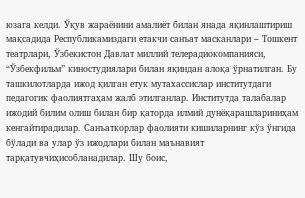юзага келди. Ўқув жараёнини амалиёт билан янада яқинлаштириш мақсадида Республикамиздаги етакчи санъат масканлари – Тошкент театрлари, Ўзбекистон Давлат миллий телерадиокомпанияси, “Ўзбекфильм” киностудиялари билан яқиндан алоқа ўрнатилган. Бу ташкилотларда ижод қилган етук мутахассислар институтдаги педагогик фаолиятгаҳам жалб этилганлар. Институтда талабалар ижодий билим олиш билан бир қаторда илмий дунёқарашлариниҳам кенгайтирадилар. Санъаткорлар фаолияти кишиларнинг кўз ўнгида бўлади ва улар ўз ижодлари билан маънавият тарқатувчиҳисобланадилар. Шу боис,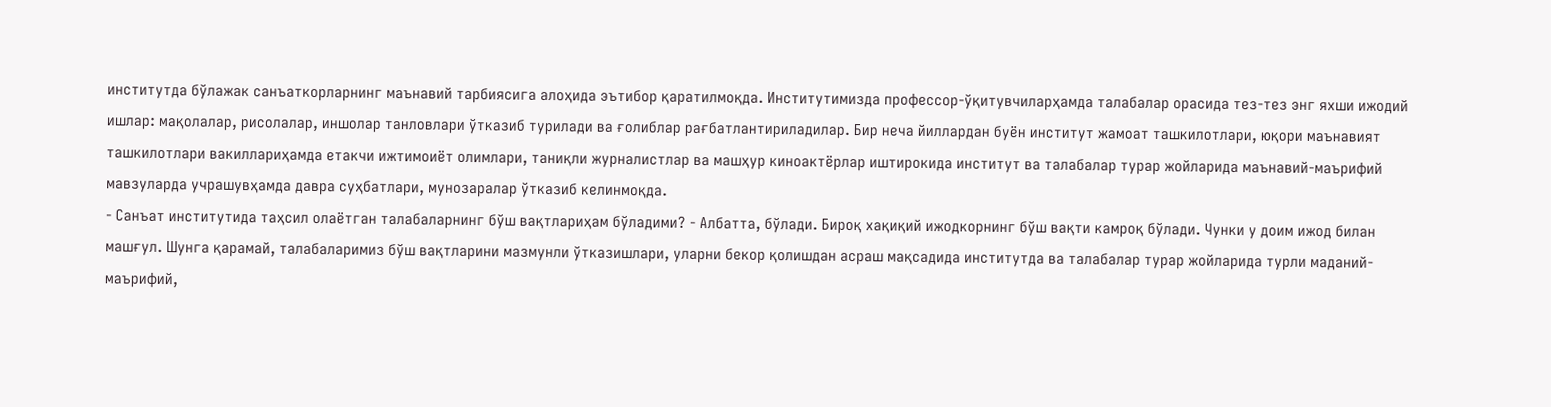институтда бўлажак санъаткорларнинг маънавий тарбиясига алоҳида эътибор қаратилмоқда. Институтимизда профессор-ўқитувчиларҳамда талабалар орасида тез-тез энг яхши ижодий ишлар: мақолалар, рисолалар, иншолар танловлари ўтказиб турилади ва ғолиблар рағбатлантириладилар. Бир неча йиллардан буён институт жамоат ташкилотлари, юқори маънавият ташкилотлари вакиллариҳамда етакчи ижтимоиёт олимлари, таниқли журналистлар ва машҳур киноактёрлар иштирокида институт ва талабалар турар жойларида маънавий-маърифий мавзуларда учрашувҳамда давра суҳбатлари, мунозаралар ўтказиб келинмоқда.
- Санъат институтида таҳсил олаётган талабаларнинг бўш вақтлариҳам бўладими? - Албатта, бўлади. Бироқ хақиқий ижодкорнинг бўш вақти камроқ бўлади. Чунки у доим ижод билан машғул. Шунга қарамай, талабаларимиз бўш вақтларини мазмунли ўтказишлари, уларни бекор қолишдан асраш мақсадида институтда ва талабалар турар жойларида турли маданий-маърифий,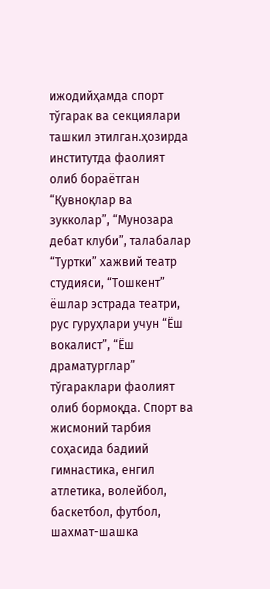ижодийҳамда спорт тўгарак ва секциялари ташкил этилган.ҳозирда институтда фаолият олиб бораётган “Қувноқлар ва зукколар”, “Мунозара дебат клуби”, талабалар “Туртки” хажвий театр студияси, “Тошкент” ёшлар эстрада театри, рус гуруҳлари учун “Ёш вокалист”, “Ёш драматурглар” тўгараклари фаолият олиб бормоқда. Спорт ва жисмоний тарбия соҳасида бадиий гимнастика, енгил атлетика, волейбол, баскетбол, футбол, шахмат-шашка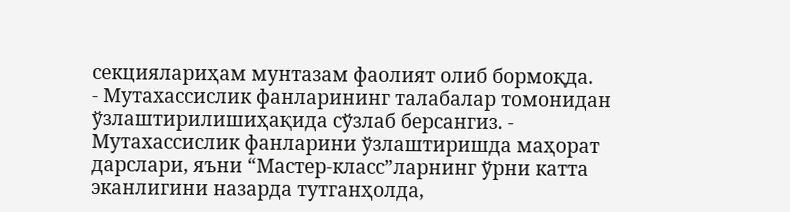секциялариҳам мунтазам фаолият олиб бормоқда.
- Мутахассислик фанларининг талабалар томонидан ўзлаштирилишиҳақида сўзлаб берсангиз. - Мутахассислик фанларини ўзлаштиришда маҳорат дарслари, яъни “Мастер-класс”ларнинг ўрни катта эканлигини назарда тутганҳолда,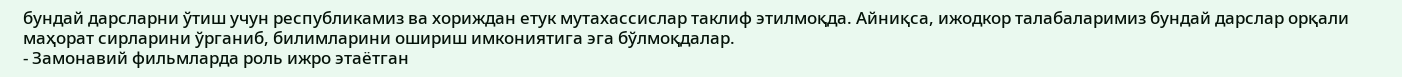бундай дарсларни ўтиш учун республикамиз ва хориждан етук мутахассислар таклиф этилмоқда. Айниқса, ижодкор талабаларимиз бундай дарслар орқали маҳорат сирларини ўрганиб, билимларини ошириш имкониятига эга бўлмоқдалар.
- Замонавий фильмларда роль ижро этаётган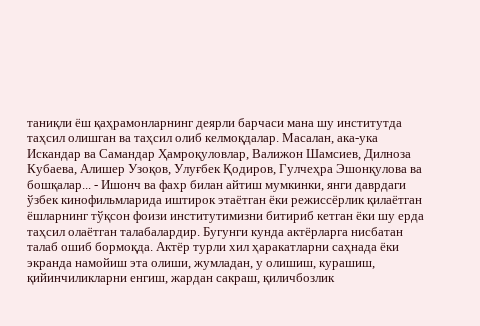таниқли ёш қаҳрамонларнинг деярли барчаси мана шу институтда таҳсил олишган ва таҳсил олиб келмоқдалар. Масалан, ака-ука Искандар ва Самандар Ҳамроқуловлар, Валижон Шамсиев, Дилноза Кубаева, Алишер Узоқов, Улуғбек Қодиров, Гулчеҳра Эшонқулова ва бошқалар... - Ишонч ва фахр билан айтиш мумкинки, янги даврдаги ўзбек кинофильмларида иштирок этаётган ёки режиссёрлик қилаётган ёшларнинг тўқсон фоизи институтимизни битириб кетган ёки шу ерда таҳсил олаётган талабалардир. Бугунги кунда актёрларга нисбатан талаб ошиб бормоқда. Актёр турли хил ҳаракатларни саҳнада ёки экранда намойиш эта олиши, жумладан, у олишиш, курашиш, қийинчиликларни енгиш, жардан сакраш, қиличбозлик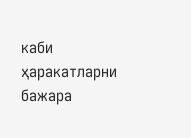каби ҳаракатларни бажара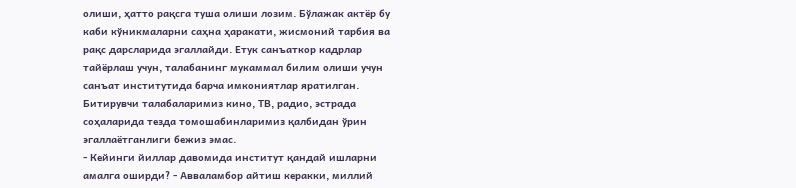олиши, ҳатто рақсга туша олиши лозим. Бўлажак актёр бу каби кўникмаларни саҳна ҳаракати, жисмоний тарбия ва рақс дарсларида эгаллайди. Етук санъаткор кадрлар тайёрлаш учун, талабанинг мукаммал билим олиши учун санъат институтида барча имкониятлар яратилган. Битирувчи талабаларимиз кино, ТВ, радио, эстрада соҳаларида тезда томошабинларимиз қалбидан ўрин эгаллаётганлиги бежиз эмас.
- Кейинги йиллар давомида институт қандай ишларни амалга оширди? - Авваламбор айтиш керакки, миллий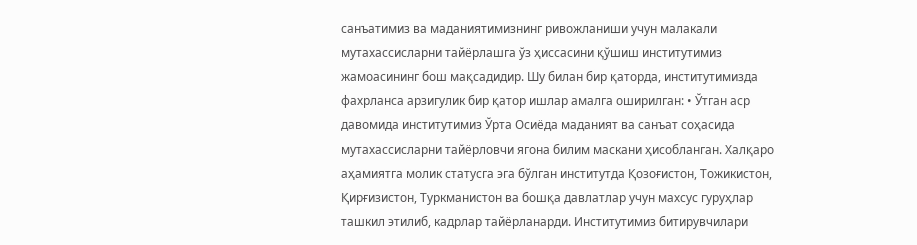санъатимиз ва маданиятимизнинг ривожланиши учун малакали мутахассисларни тайёрлашга ўз ҳиссасини қўшиш институтимиз жамоасининг бош мақсадидир. Шу билан бир қаторда, институтимизда фахрланса арзигулик бир қатор ишлар амалга оширилган: • Ўтган аср давомида институтимиз Ўрта Осиёда маданият ва санъат соҳасида мутахассисларни тайёрловчи ягона билим маскани ҳисобланган. Халқаро аҳамиятга молик статусга эга бўлган институтда Қозоғистон, Тожикистон, Қирғизистон, Туркманистон ва бошқа давлатлар учун махсус гуруҳлар ташкил этилиб, кадрлар тайёрланарди. Институтимиз битирувчилари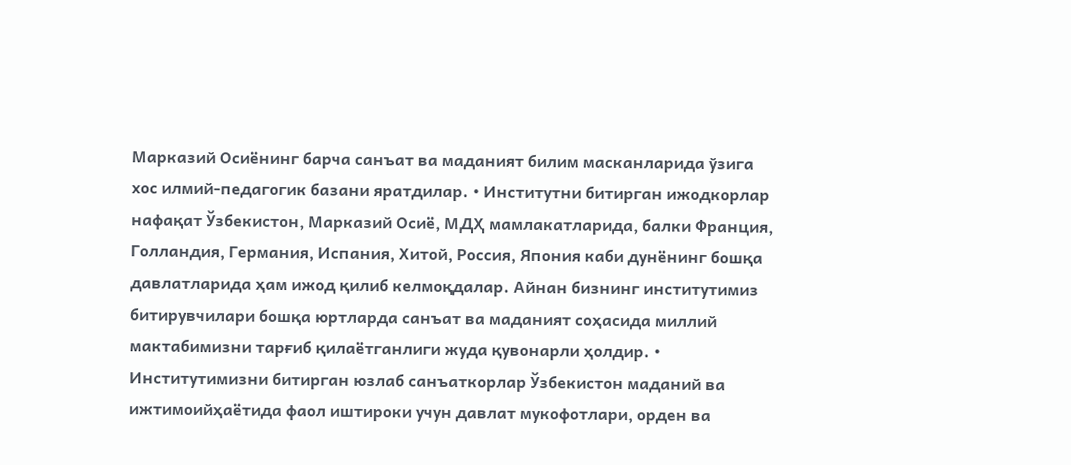Марказий Осиёнинг барча санъат ва маданият билим масканларида ўзига хос илмий-педагогик базани яратдилар. • Институтни битирган ижодкорлар нафақат Ўзбекистон, Марказий Осиё, МДҲ мамлакатларида, балки Франция, Голландия, Германия, Испания, Хитой, Россия, Япония каби дунёнинг бошқа давлатларида ҳам ижод қилиб келмоқдалар. Айнан бизнинг институтимиз битирувчилари бошқа юртларда санъат ва маданият соҳасида миллий мактабимизни тарғиб қилаётганлиги жуда қувонарли ҳолдир. • Институтимизни битирган юзлаб санъаткорлар Ўзбекистон маданий ва ижтимоийҳаётида фаол иштироки учун давлат мукофотлари, орден ва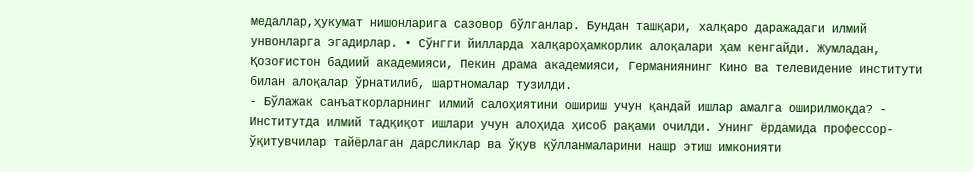медаллар,ҳукумат нишонларига сазовор бўлганлар. Бундан ташқари, халқаро даражадаги илмий унвонларга эгадирлар. • Сўнгги йилларда халқароҳамкорлик алоқалари ҳам кенгайди. Жумладан, Қозоғистон бадиий академияси, Пекин драма академияси, Германиянинг Кино ва телевидение институти билан алоқалар ўрнатилиб, шартномалар тузилди.
- Бўлажак санъаткорларнинг илмий салоҳиятини ошириш учун қандай ишлар амалга оширилмоқда? - Институтда илмий тадқиқот ишлари учун алоҳида ҳисоб рақами очилди. Унинг ёрдамида профессор-ўқитувчилар тайёрлаган дарсликлар ва ўқув қўлланмаларини нашр этиш имконияти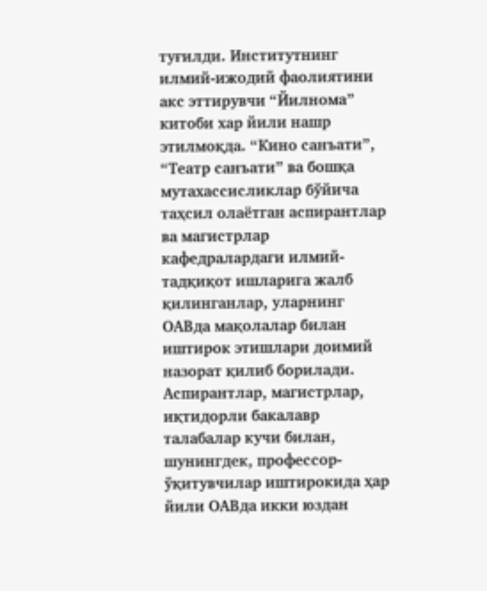туғилди. Институтнинг илмий-ижодий фаолиятини акс эттирувчи “Йилнома” китоби хар йили нашр этилмоқда. “Кино санъати”, “Театр санъати” ва бошқа мутахассисликлар бўйича таҳсил олаётган аспирантлар ва магистрлар кафедралардаги илмий-тадқиқот ишларига жалб қилинганлар, уларнинг ОАВда мақолалар билан иштирок этишлари доимий назорат қилиб борилади. Аспирантлар, магистрлар, иқтидорли бакалавр талабалар кучи билан, шунингдек, профессор-ўқитувчилар иштирокида ҳар йили ОАВда икки юздан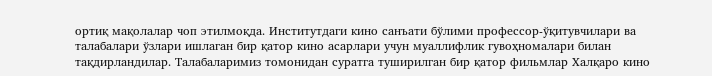ортиқ мақолалар чоп этилмоқда. Институтдаги кино санъати бўлими профессор-ўқитувчилари ва талабалари ўзлари ишлаган бир қатор кино асарлари учун муаллифлик гувоҳномалари билан тақдирландилар. Талабаларимиз томонидан суратга туширилган бир қатор фильмлар Халқаро кино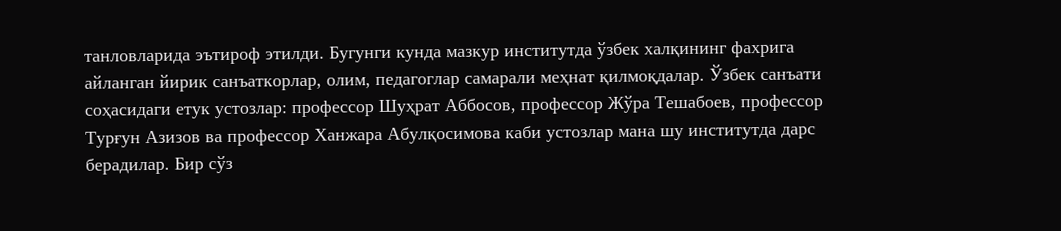танловларида эътироф этилди. Бугунги кунда мазкур институтда ўзбек халқининг фахрига айланган йирик санъаткорлар, олим, педагоглар самарали меҳнат қилмоқдалар. Ўзбек санъати соҳасидаги етук устозлар: профессор Шуҳрат Аббосов, профессор Жўра Тешабоев, профессор Турғун Азизов ва профессор Ханжара Абулқосимова каби устозлар мана шу институтда дарс берадилар. Бир сўз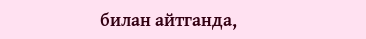билан айтганда,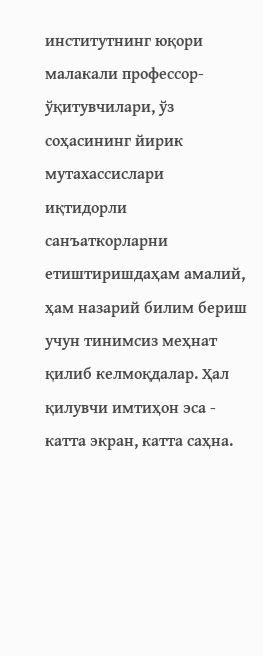институтнинг юқори малакали профессор-ўқитувчилари, ўз соҳасининг йирик мутахассислари иқтидорли санъаткорларни етиштиришдаҳам амалий, ҳам назарий билим бериш учун тинимсиз меҳнат қилиб келмоқдалар. Ҳал қилувчи имтиҳон эса - катта экран, катта саҳна.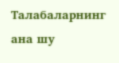Талабаларнинг ана шу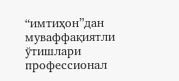“имтиҳон”дан муваффақиятли ўтишлари профессионал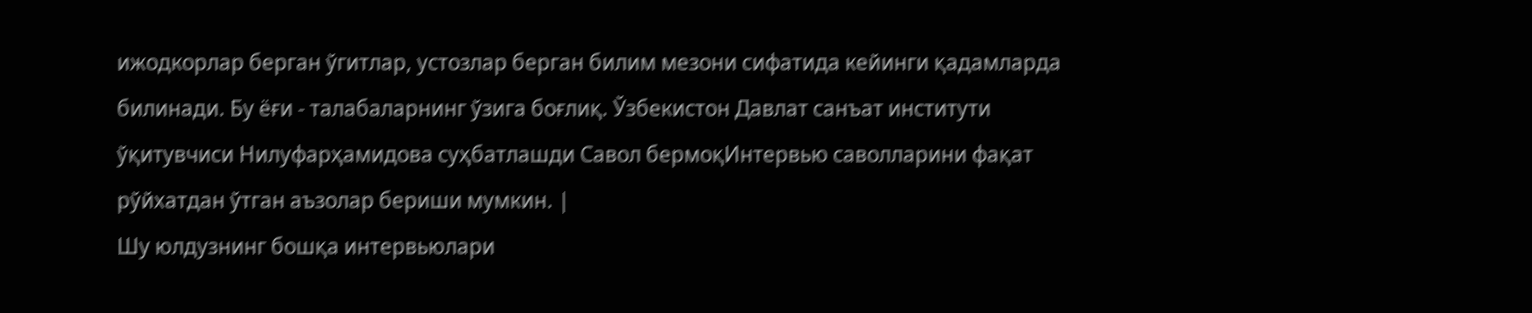ижодкорлар берган ўгитлар, устозлар берган билим мезони сифатида кейинги қадамларда билинади. Бу ёғи - талабаларнинг ўзига боғлиқ. Ўзбекистон Давлат санъат институти ўқитувчиси Нилуфарҳамидова суҳбатлашди Савол бермоқИнтервью саволларини фақат рўйхатдан ўтган аъзолар бериши мумкин. |
Шу юлдузнинг бошқа интервьюлари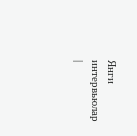Янги интервьюлар
|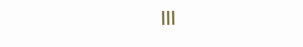|||